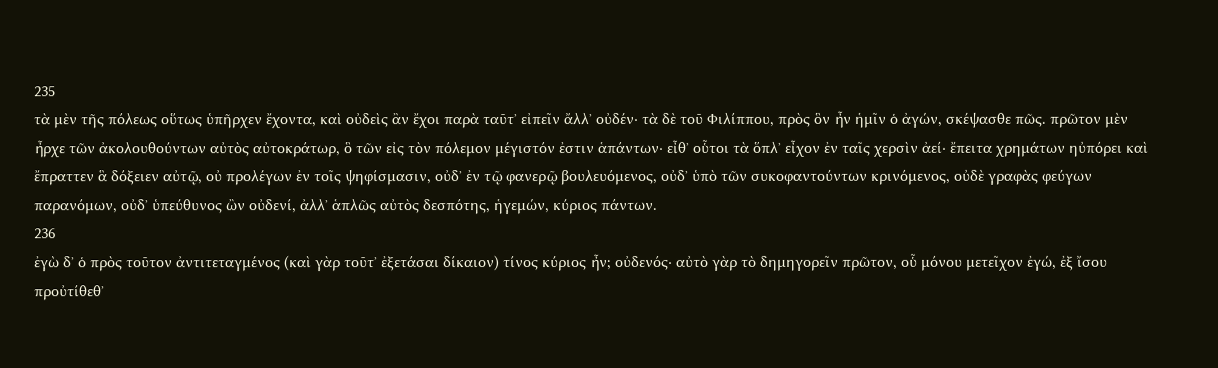235
τὰ μὲν τῆς πόλεως οὕτως ὑπῆρχεν ἔχοντα, καὶ οὐδεὶς ἂν ἔχοι παρὰ ταῦτʼ εἰπεῖν ἄλλʼ οὐδέν· τὰ δὲ τοῦ Φιλίππου, πρὸς ὃν ἦν ἡμῖν ὁ ἀγών, σκέψασθε πῶς. πρῶτον μὲν ἦρχε τῶν ἀκολουθούντων αὐτὸς αὐτοκράτωρ, ὃ τῶν εἰς τὸν πόλεμον μέγιστόν ἐστιν ἁπάντων· εἶθʼ οὗτοι τὰ ὅπλʼ εἶχον ἐν ταῖς χερσὶν ἀεί· ἔπειτα χρημάτων ηὐπόρει καὶ ἔπραττεν ἃ δόξειεν αὐτῷ, οὐ προλέγων ἐν τοῖς ψηφίσμασιν, οὐδʼ ἐν τῷ φανερῷ βουλευόμενος, οὐδʼ ὑπὸ τῶν συκοφαντούντων κρινόμενος, οὐδὲ γραφὰς φεύγων παρανόμων, οὐδʼ ὑπεύθυνος ὢν οὐδενί, ἀλλʼ ἁπλῶς αὐτὸς δεσπότης, ἡγεμών, κύριος πάντων.
236
ἐγὼ δʼ ὁ πρὸς τοῦτον ἀντιτεταγμένος (καὶ γὰρ τοῦτʼ ἐξετάσαι δίκαιον) τίνος κύριος ἦν; οὐδενός· αὐτὸ γὰρ τὸ δημηγορεῖν πρῶτον, οὗ μόνου μετεῖχον ἐγώ, ἐξ ἴσου προὐτίθεθʼ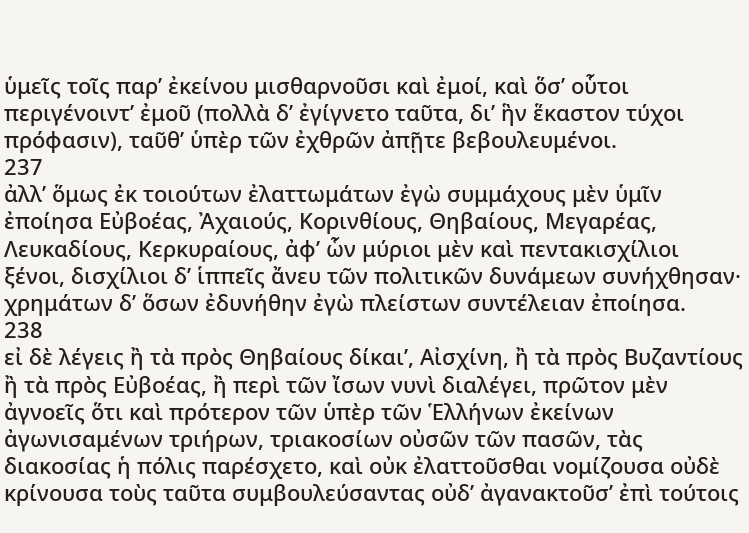ὑμεῖς τοῖς παρʼ ἐκείνου μισθαρνοῦσι καὶ ἐμοί, καὶ ὅσʼ οὗτοι περιγένοιντʼ ἐμοῦ (πολλὰ δʼ ἐγίγνετο ταῦτα, διʼ ἣν ἕκαστον τύχοι πρόφασιν), ταῦθʼ ὑπὲρ τῶν ἐχθρῶν ἀπῇτε βεβουλευμένοι.
237
ἀλλʼ ὅμως ἐκ τοιούτων ἐλαττωμάτων ἐγὼ συμμάχους μὲν ὑμῖν ἐποίησα Εὐβοέας, Ἀχαιούς, Κορινθίους, Θηβαίους, Μεγαρέας, Λευκαδίους, Κερκυραίους, ἀφʼ ὧν μύριοι μὲν καὶ πεντακισχίλιοι ξένοι, δισχίλιοι δʼ ἱππεῖς ἄνευ τῶν πολιτικῶν δυνάμεων συνήχθησαν· χρημάτων δʼ ὅσων ἐδυνήθην ἐγὼ πλείστων συντέλειαν ἐποίησα.
238
εἰ δὲ λέγεις ἢ τὰ πρὸς Θηβαίους δίκαιʼ, Αἰσχίνη, ἢ τὰ πρὸς Βυζαντίους ἢ τὰ πρὸς Εὐβοέας, ἢ περὶ τῶν ἴσων νυνὶ διαλέγει, πρῶτον μὲν ἀγνοεῖς ὅτι καὶ πρότερον τῶν ὑπὲρ τῶν Ἑλλήνων ἐκείνων ἀγωνισαμένων τριήρων, τριακοσίων οὐσῶν τῶν πασῶν, τὰς διακοσίας ἡ πόλις παρέσχετο, καὶ οὐκ ἐλαττοῦσθαι νομίζουσα οὐδὲ κρίνουσα τοὺς ταῦτα συμβουλεύσαντας οὐδʼ ἀγανακτοῦσʼ ἐπὶ τούτοις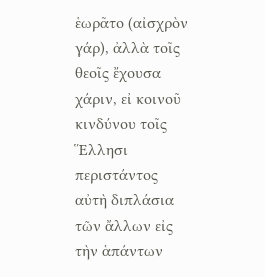ἑωρᾶτο (αἰσχρὸν γάρ), ἀλλὰ τοῖς θεοῖς ἔχουσα χάριν, εἰ κοινοῦ κινδύνου τοῖς Ἕλλησι περιστάντος αὐτὴ διπλάσια τῶν ἄλλων εἰς τὴν ἁπάντων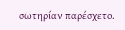σωτηρίαν παρέσχετο.